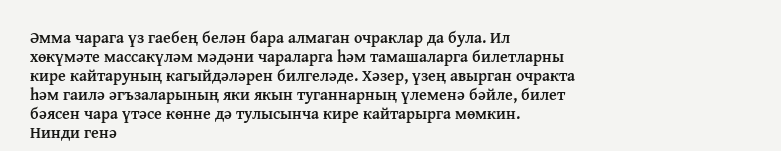Әмма чарага үз гаебең белән бара алмаган очраклар да була. Ил хөкүмәте массакүләм мәдәни чараларга һәм тамашаларга билетларны кире кайтаруның кагыйдәләрен билгеләде. Хәзер, үзең авырган очракта һәм гаилә әгъзаларының яки якын туганнарның үлеменә бәйле, билет бәясен чара үтәсе көнне дә тулысынча кире кайтарырга мөмкин.
Нинди генә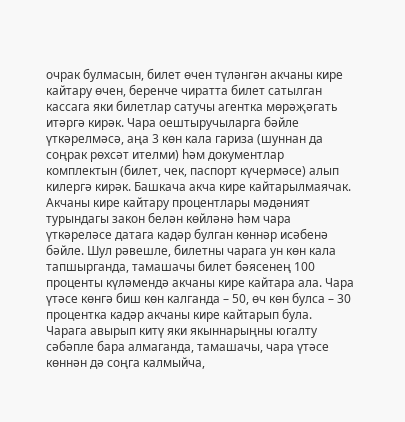очрак булмасын, билет өчен түләнгән акчаны кире кайтару өчен, беренче чиратта билет сатылган кассага яки билетлар сатучы агентка мөрәҗәгать итәргә кирәк. Чара оештыручыларга бәйле үткәрелмәсә, аңа 3 көн кала гариза (шуннан да соңрак рөхсәт ителми) һәм документлар комплектын (билет, чек, паспорт күчермәсе) алып килергә кирәк. Башкача акча кире кайтарылмаячак. Акчаны кире кайтару процентлары мәдәният турындагы закон белән көйләнә һәм чара үткәреләсе датага кадәр булган көннәр исәбенә бәйле. Шул рәвешле, билетны чарага ун көн кала тапшырганда, тамашачы билет бәясенең 100 проценты күләмендә акчаны кире кайтара ала. Чара үтәсе көнгә биш көн калганда – 50, өч көн булса – 30 процентка кадәр акчаны кире кайтарып була.
Чарага авырып китү яки якыннарыңны югалту сәбәпле бара алмаганда, тамашачы, чара үтәсе көннән дә соңга калмыйча,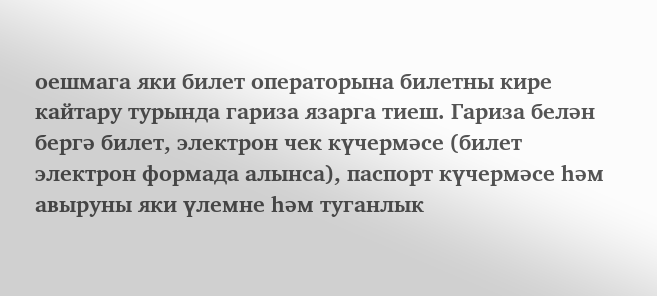оешмага яки билет операторына билетны кире кайтару турында гариза язарга тиеш. Гариза белән бергә билет, электрон чек күчермәсе (билет электрон формада алынса), паспорт күчермәсе һәм авыруны яки үлемне һәм туганлык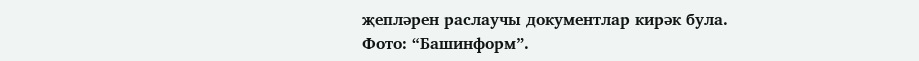җепләрен раслаучы документлар кирәк була.
Фото: “Башинформ”.